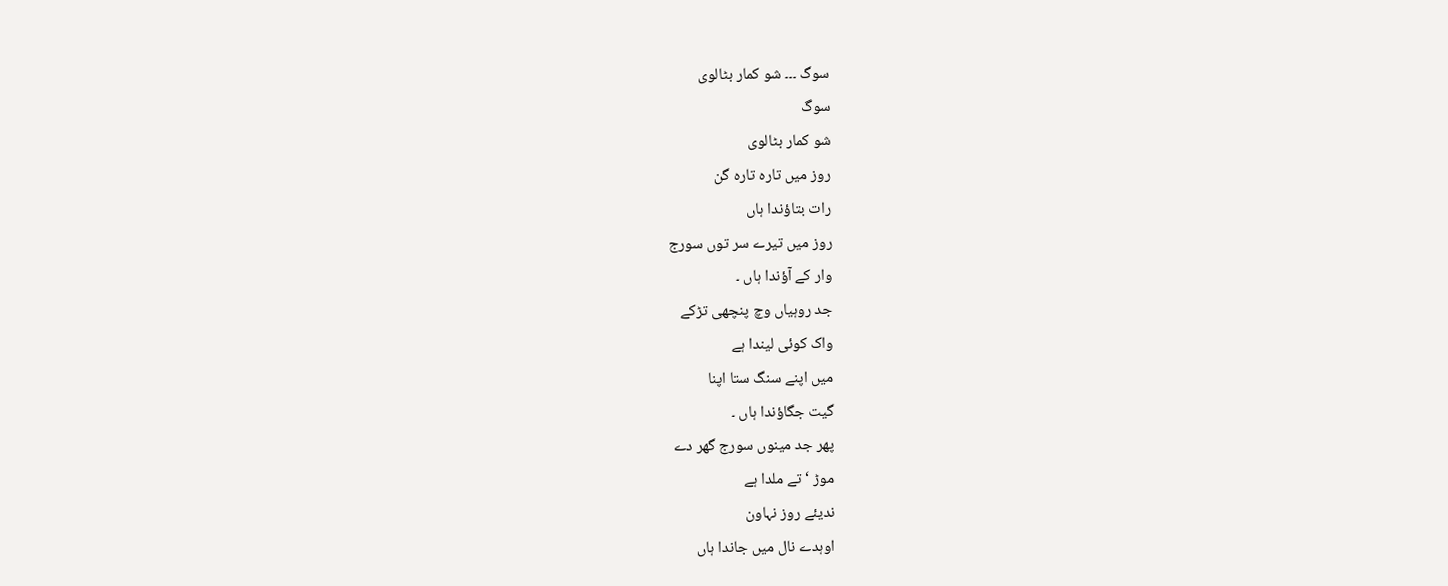سوگ ۔۔۔ شو کمار بٹالوی
سوگ
شو کمار بٹالوی
روز میں تارہ تارہ گن
رات بتاؤندا ہاں
روز میں تیرے سر توں سورج
وار کے آؤندا ہاں ۔
جد روہیاں وچ پنچھی تڑکے
واک کوئی لیندا ہے
میں اپنے سنگ ستا اپنا
گیت جگاؤندا ہاں ۔
پھر جد مینوں سورج گھر دے
موڑ ‘تے ملدا ہے
ندیئے روز نہاون
اوہدے نال میں جاندا ہاں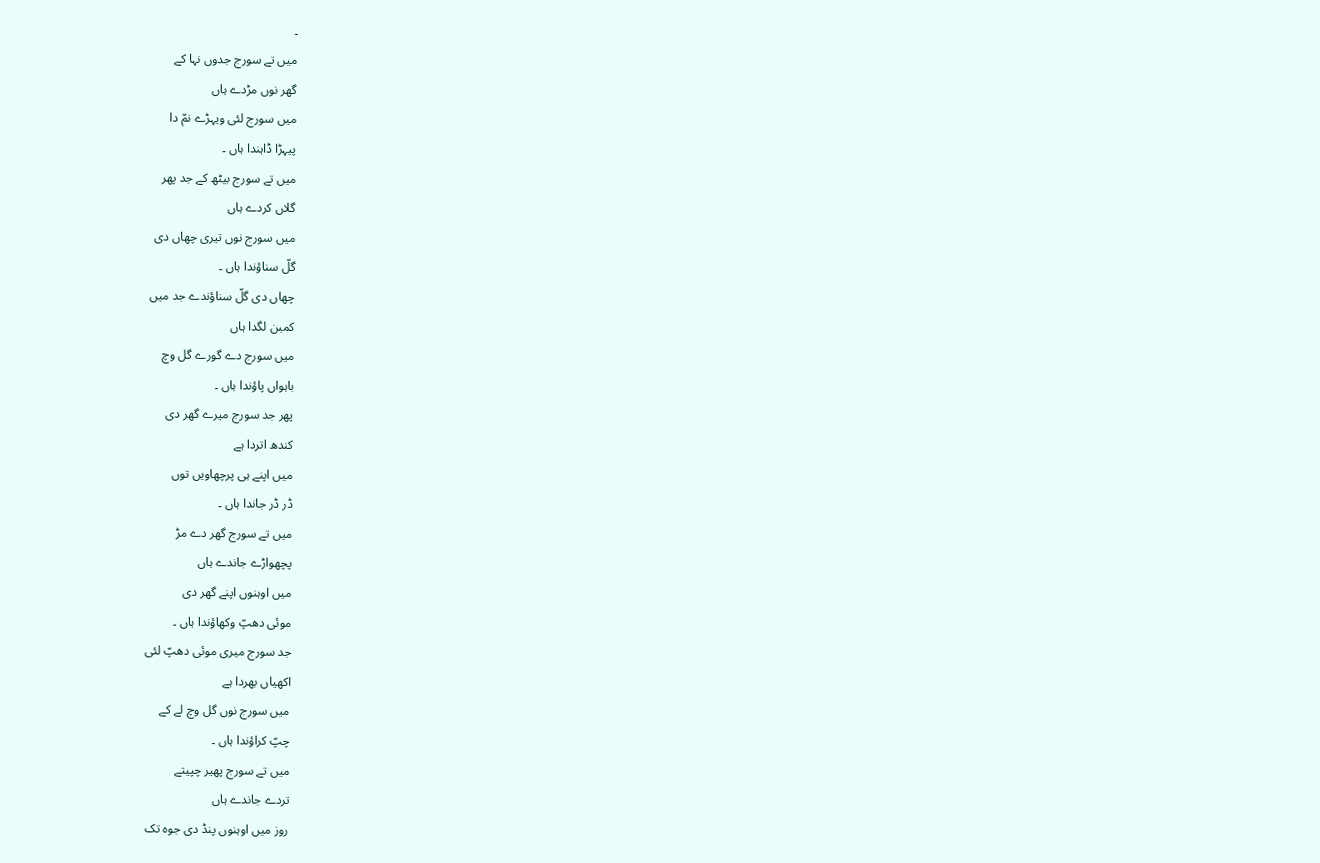۔
میں تے سورج جدوں نہا کے
گھر نوں مڑدے ہاں
میں سورج لئی ویہڑے نمّ دا
پیہڑا ڈاہندا ہاں ۔
میں تے سورج بیٹھ کے جد پھر
گلاں کردے ہاں
میں سورج نوں تیری چھاں دی
گلّ سناؤندا ہاں ۔
چھاں دی گلّ سناؤندے جد میں
کمبن لگدا ہاں
میں سورج دے گورے گل وچ
باہواں پاؤندا ہاں ۔
پھر جد سورج میرے گھر دی
کندھ اتردا ہے
میں اپنے ہی پرچھاویں توں
ڈر ڈر جاندا ہاں ۔
میں تے سورج گھر دے مڑ
پچھواڑے جاندے ہاں
میں اوہنوں اپنے گھر دی
موئی دھپّ وکھاؤندا ہاں ۔
جد سورج میری موئی دھپّ لئی
اکھیاں بھردا ہے
میں سورج نوں گل وچ لے کے
چپّ کراؤندا ہاں ۔
میں تے سورج پھیر چپیتے
تردے جاندے ہاں
روز میں اوہنوں پنڈ دی جوہ تک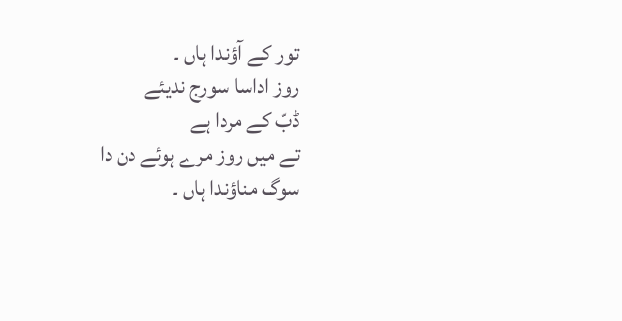تور کے آؤندا ہاں ۔
روز اداسا سورج ندیئے
ڈبّ کے مردا ہے
تے میں روز مرے ہوئے دن دا
سوگ مناؤندا ہاں ۔